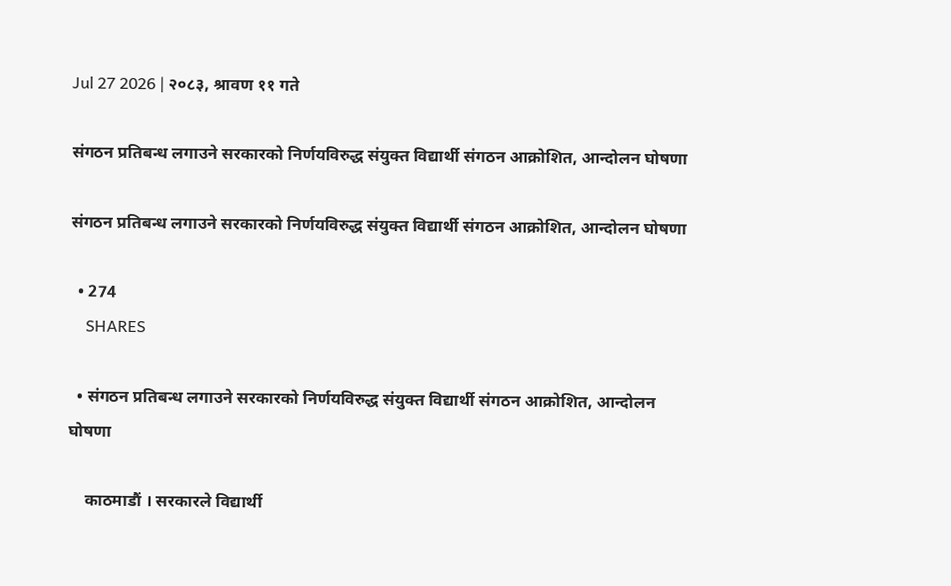Jul 27 2026 | २०८३, श्रावण ११ गते

संगठन प्रतिबन्ध लगाउने सरकारको निर्णयविरुद्ध संयुक्त विद्यार्थी संगठन आक्रोशित, आन्दोलन घोषणा

संगठन प्रतिबन्ध लगाउने सरकारको निर्णयविरुद्ध संयुक्त विद्यार्थी संगठन आक्रोशित, आन्दोलन घोषणा

  • 274
    SHARES

  • संगठन प्रतिबन्ध लगाउने सरकारको निर्णयविरुद्ध संयुक्त विद्यार्थी संगठन आक्रोशित, आन्दोलन घोषणा

    काठमाडौं । सरकारले विद्यार्थी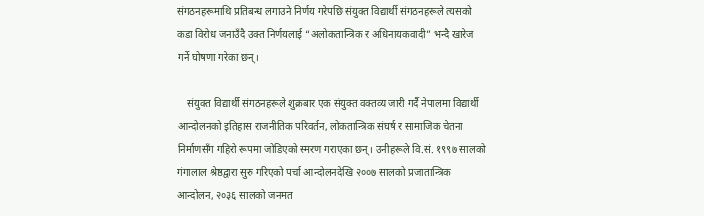संगठनहरूमाथि प्रतिबन्ध लगाउने निर्णय गरेपछि संयुक्त विद्यार्थी संगठनहरूले त्यसको कडा विरोध जनाउँदै उक्त निर्णयलाई “अलोकतान्त्रिक र अधिनायकवादी” भन्दै खारेज गर्ने घोषणा गरेका छन्।

    संयुक्त विद्यार्थी संगठनहरूले शुक्रबार एक संयुक्त वक्तव्य जारी गर्दै नेपालमा विद्यार्थी आन्दोलनको इतिहास राजनीतिक परिवर्तन, लोकतान्त्रिक संघर्ष र सामाजिक चेतना निर्माणसँग गहिरो रूपमा जोडिएको स्मरण गराएका छन्। उनीहरूले वि.सं. १९९७ सालको गंगालाल श्रेष्ठद्वारा सुरु गरिएको पर्चा आन्दोलनदेखि २००७ सालको प्रजातान्त्रिक आन्दोलन, २०३६ सालको जनमत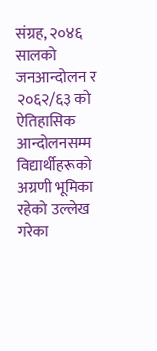संग्रह, २०४६ सालको जनआन्दोलन र २०६२/६३ को ऐतिहासिक आन्दोलनसम्म विद्यार्थीहरूको अग्रणी भूमिका रहेको उल्लेख गरेका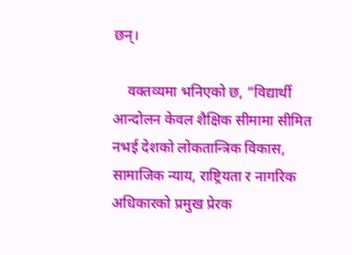छन्।

    वक्तव्यमा भनिएको छ, “विद्यार्थी आन्दोलन केवल शैक्षिक सीमामा सीमित नभई देशको लोकतान्त्रिक विकास, सामाजिक न्याय, राष्ट्रियता र नागरिक अधिकारको प्रमुख प्रेरक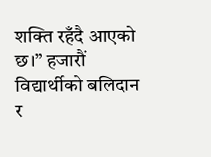शक्ति रहँदै आएको छ।” हजारौं विद्यार्थीको बलिदान र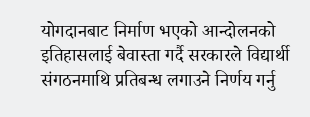योगदानबाट निर्माण भएको आन्दोलनको इतिहासलाई बेवास्ता गर्दै सरकारले विद्यार्थी संगठनमाथि प्रतिबन्ध लगाउने निर्णय गर्नु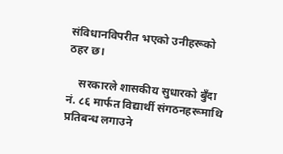संविधानविपरीत भएको उनीहरूको ठहर छ।

    सरकारले शासकीय सुधारको बुँदा नं. ८६ मार्फत विद्यार्थी संगठनहरूमाथि प्रतिबन्ध लगाउने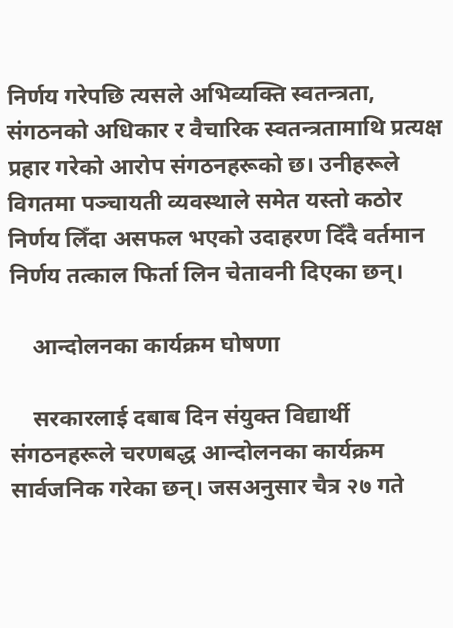निर्णय गरेपछि त्यसले अभिव्यक्ति स्वतन्त्रता, संगठनको अधिकार र वैचारिक स्वतन्त्रतामाथि प्रत्यक्ष प्रहार गरेको आरोप संगठनहरूको छ। उनीहरूले विगतमा पञ्चायती व्यवस्थाले समेत यस्तो कठोर निर्णय लिँदा असफल भएको उदाहरण दिँदै वर्तमान निर्णय तत्काल फिर्ता लिन चेतावनी दिएका छन्।

    आन्दोलनका कार्यक्रम घोषणा

    सरकारलाई दबाब दिन संयुक्त विद्यार्थी संगठनहरूले चरणबद्ध आन्दोलनका कार्यक्रम सार्वजनिक गरेका छन्। जसअनुसार चैत्र २७ गते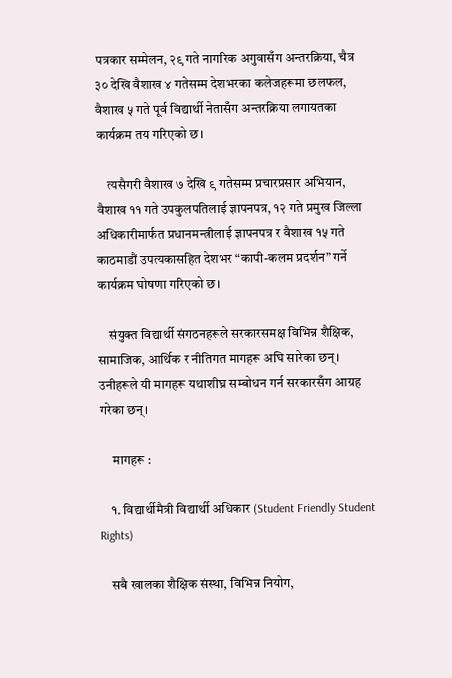पत्रकार सम्मेलन, २९ गते नागरिक अगुवासँग अन्तरक्रिया, चैत्र ३० देखि वैशाख ४ गतेसम्म देशभरका कलेजहरूमा छलफल, वैशाख ५ गते पूर्व विद्यार्थी नेतासँग अन्तरक्रिया लगायतका कार्यक्रम तय गरिएको छ।

    त्यसैगरी वैशाख ७ देखि ९ गतेसम्म प्रचारप्रसार अभियान, वैशाख ११ गते उपकुलपतिलाई ज्ञापनपत्र, १२ गते प्रमुख जिल्ला अधिकारीमार्फत प्रधानमन्त्रीलाई ज्ञापनपत्र र वैशाख १५ गते काठमाडौं उपत्यकासहित देशभर “कापी-कलम प्रदर्शन” गर्ने कार्यक्रम घोषणा गरिएको छ।

    संयुक्त विद्यार्थी संगठनहरूले सरकारसमक्ष विभिन्न शैक्षिक, सामाजिक, आर्थिक र नीतिगत मागहरू अघि सारेका छन्। उनीहरूले यी मागहरू यथाशीघ्र सम्बोधन गर्न सरकारसँग आग्रह गरेका छन्।

     मागहरू :

    १. विद्यार्थीमैत्री विद्यार्थी अधिकार (Student Friendly Student Rights)

    सबै खालका शैक्षिक संस्था, विभिन्न नियोग,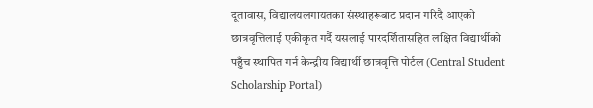दूतावास, विद्यालयलगायतका संस्थाहरूबाट प्रदान गरिदै आएको छात्रवृत्तिलाई एकीकृत गर्दै यसलाई पारदर्शितासहित लक्षित विद्यार्थीको पहुँच स्थापित गर्न केन्द्रीय विद्यार्थी छात्रवृत्ति पोर्टल (Central Student Scholarship Portal)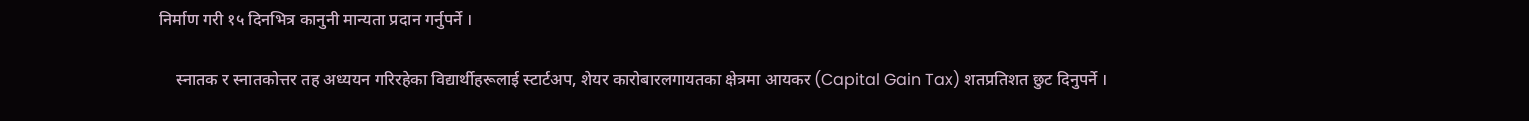निर्माण गरी १५ दिनभित्र कानुनी मान्यता प्रदान गर्नुपर्ने ।

    स्नातक र स्नातकोत्तर तह अध्ययन गरिरहेका विद्यार्थीहरूलाई स्टार्टअप, शेयर कारोबारलगायतका क्षेत्रमा आयकर (Capital Gain Tax) शतप्रतिशत छुट दिनुपर्ने ।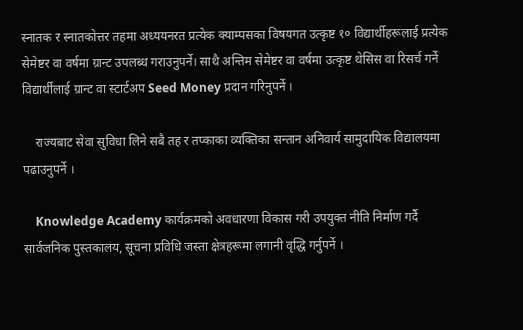स्नातक र स्नातकोत्तर तहमा अध्ययनरत प्रत्येक क्याम्पसका विषयगत उत्कृष्ट १० विद्यार्थीहरूलाई प्रत्येक सेमेष्टर वा वर्षमा ग्रान्ट उपलब्ध गराउनुपर्ने। साथै अन्तिम सेमेष्टर वा वर्षमा उत्कृष्ट थेसिस वा रिसर्च गर्ने विद्यार्थीलाई ग्रान्ट वा स्टार्टअप Seed Money प्रदान गरिनुपर्ने ।

    राज्यबाट सेवा सुविधा लिने सबै तह र तप्काका व्यक्तिका सन्तान अनिवार्य सामुदायिक विद्यालयमा पढाउनुपर्ने ।

    Knowledge Academy कार्यक्रमको अवधारणा विकास गरी उपयुक्त नीति निर्माण गर्दै सार्वजनिक पुस्तकालय, सूचना प्रविधि जस्ता क्षेत्रहरूमा लगानी वृद्धि गर्नुपर्ने ।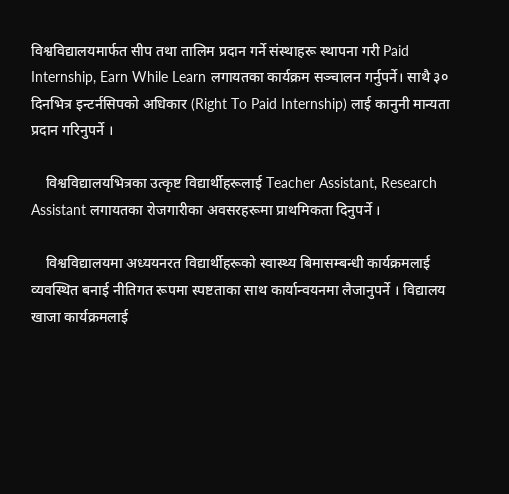विश्वविद्यालयमार्फत सीप तथा तालिम प्रदान गर्ने संस्थाहरू स्थापना गरी Paid Internship, Earn While Learn लगायतका कार्यक्रम सञ्चालन गर्नुपर्ने। साथै ३० दिनभित्र इन्टर्नसिपको अधिकार (Right To Paid Internship) लाई कानुनी मान्यता प्रदान गरिनुपर्ने ।

    विश्वविद्यालयभित्रका उत्कृष्ट विद्यार्थीहरूलाई Teacher Assistant, Research Assistant लगायतका रोजगारीका अवसरहरूमा प्राथमिकता दिनुपर्ने ।

    विश्वविद्यालयमा अध्ययनरत विद्यार्थीहरूको स्वास्थ्य बिमासम्बन्धी कार्यक्रमलाई व्यवस्थित बनाई नीतिगत रूपमा स्पष्टताका साथ कार्यान्वयनमा लैजानुपर्ने । विद्यालय खाजा कार्यक्रमलाई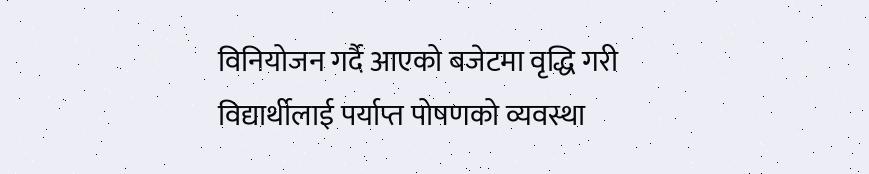विनियोजन गर्दै आएको बजेटमा वृद्धि गरी विद्यार्थीलाई पर्याप्त पोषणको व्यवस्था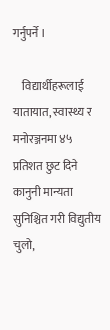गर्नुपर्ने ।

    विद्यार्थीहरूलाई यातायात, स्वास्थ्य र मनोरञ्जनमा ४५ प्रतिशत छुट दिने कानुनी मान्यता सुनिश्चित गरी विद्युतीय चुलो,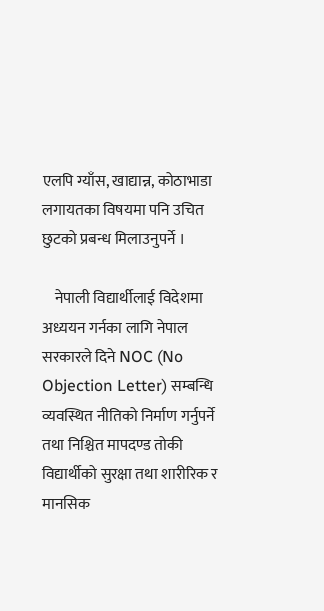एलपि ग्याँस, खाद्यान्न, कोठाभाडा लगायतका विषयमा पनि उचित छुटको प्रबन्ध मिलाउनुपर्ने ।

    नेपाली विद्यार्थीलाई विदेशमा अध्ययन गर्नका लागि नेपाल सरकारले दिने NOC (No Objection Letter) सम्बन्धि व्यवस्थित नीतिको निर्माण गर्नुपर्ने तथा निश्चित मापदण्ड तोकी विद्यार्थीको सुरक्षा तथा शारीरिक र मानसिक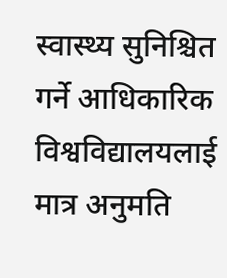स्वास्थ्य सुनिश्चित गर्ने आधिकारिक विश्वविद्यालयलाई मात्र अनुमति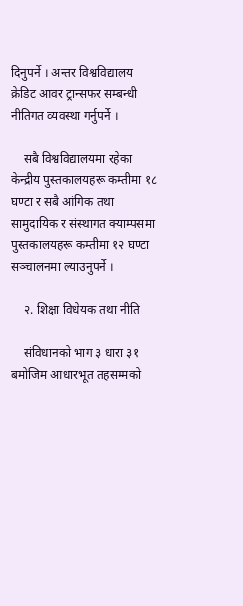दिनुपर्ने । अन्तर विश्वविद्यालय क्रेडिट आवर ट्रान्सफर सम्बन्धी नीतिगत व्यवस्था गर्नुपर्ने ।

    सबै विश्वविद्यालयमा रहेका केन्द्रीय पुस्तकालयहरू कम्तीमा १८ घण्टा र सबै आंगिक तथा सामुदायिक र संस्थागत क्याम्पसमा पुस्तकालयहरू कम्तीमा १२ घण्टा सञ्चालनमा ल्याउनुपर्ने ।

    २. शिक्षा विधेयक तथा नीति

    संविधानको भाग ३ धारा ३१ बमोजिम आधारभूत तहसम्मको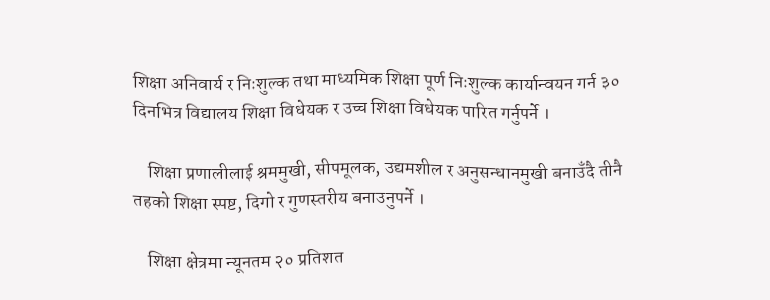शिक्षा अनिवार्य र निःशुल्क तथा माध्यमिक शिक्षा पूर्ण निःशुल्क कार्यान्वयन गर्न ३० दिनभित्र विद्यालय शिक्षा विधेयक र उच्च शिक्षा विधेयक पारित गर्नुपर्ने ।

    शिक्षा प्रणालीलाई श्रममुखी, सीपमूलक, उद्यमशील र अनुसन्धानमुखी बनाउँदै तीनै तहको शिक्षा स्पष्ट, दिगो र गुणस्तरीय बनाउनुपर्ने ।

    शिक्षा क्षेत्रमा न्यूनतम २० प्रतिशत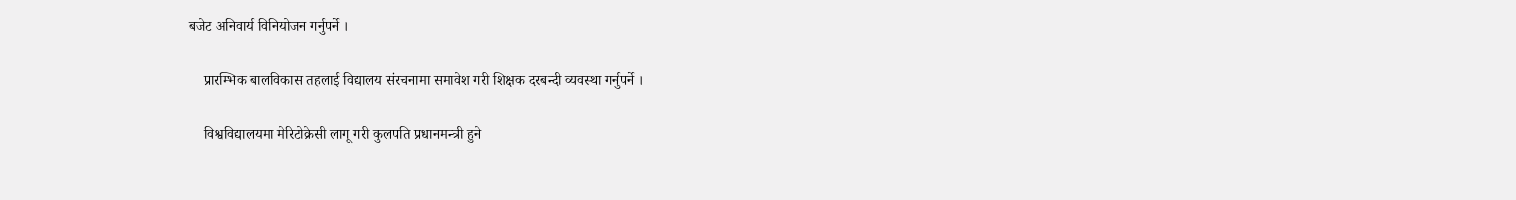बजेट अनिवार्य विनियोजन गर्नुपर्ने ।

    प्रारम्भिक बालविकास तहलाई विद्यालय संरचनामा समावेश गरी शिक्षक दरबन्दी व्यवस्था गर्नुपर्ने ।

    विश्वविद्यालयमा मेरिटोक्रेसी लागू गरी कुलपति प्रधानमन्त्री हुने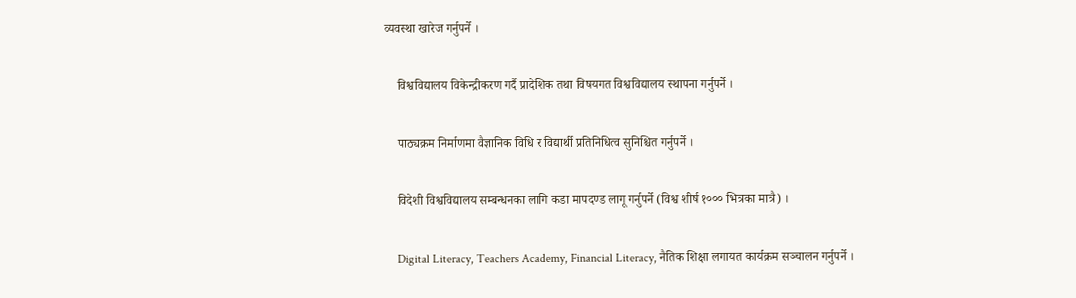व्यवस्था खारेज गर्नुपर्ने ।

    विश्वविद्यालय विकेन्द्रीकरण गर्दै प्रादेशिक तथा विषयगत विश्वविद्यालय स्थापना गर्नुपर्ने ।

    पाठ्यक्रम निर्माणमा वैज्ञानिक विधि र विद्यार्थी प्रतिनिधित्व सुनिश्चित गर्नुपर्ने ।

    विदेशी विश्वविद्यालय सम्बन्धनका लागि कडा मापदण्ड लागू गर्नुपर्ने (विश्व शीर्ष १००० भित्रका मात्रै) ।

    Digital Literacy, Teachers Academy, Financial Literacy, नैतिक शिक्षा लगायत कार्यक्रम सञ्चालन गर्नुपर्ने ।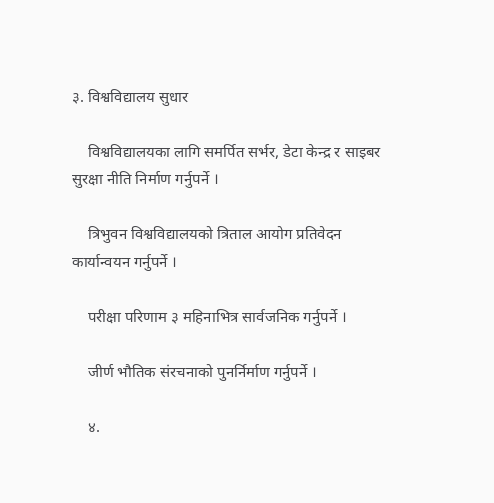३. विश्वविद्यालय सुधार

    विश्वविद्यालयका लागि समर्पित सर्भर, डेटा केन्द्र र साइबर सुरक्षा नीति निर्माण गर्नुपर्ने ।

    त्रिभुवन विश्वविद्यालयको त्रिताल आयोग प्रतिवेदन कार्यान्वयन गर्नुपर्ने ।

    परीक्षा परिणाम ३ महिनाभित्र सार्वजनिक गर्नुपर्ने ।

    जीर्ण भौतिक संरचनाको पुनर्निर्माण गर्नुपर्ने ।

    ४.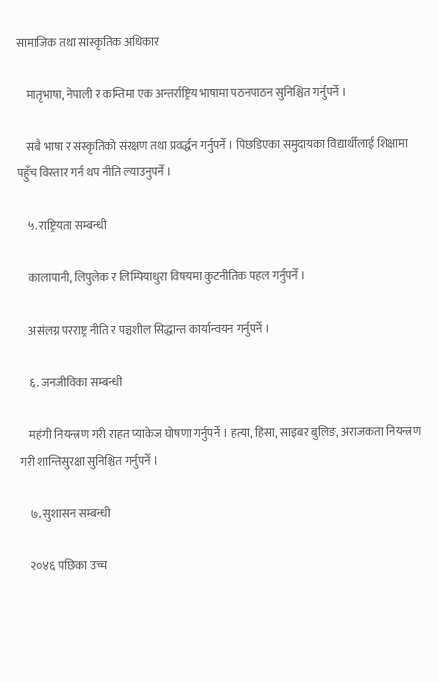सामाजिक तथा सांस्कृतिक अधिकार

    मातृभाषा, नेपाली र कम्तिमा एक अन्तर्राष्ट्रिय भाषामा पठनपाठन सुनिश्चित गर्नुपर्ने ।

    सबै भाषा र संस्कृतिको संरक्षण तथा प्रवर्द्धन गर्नुपर्ने । पिछडिएका समुदायका विद्यार्थीलाई शिक्षामा पहुँच विस्तार गर्न थप नीति ल्याउनुपर्ने ।

    ५. राष्ट्रियता सम्बन्धी

    कालापानी, लिपुलेक र लिम्पियाधुरा विषयमा कुटनीतिक पहल गर्नुपर्ने ।

    असंलग्न परराष्ट्र नीति र पञ्चशील सिद्धान्त कार्यान्वयन गर्नुपर्ने ।

    ६. जनजीविका सम्बन्धी

    महंगी नियन्त्रण गरी राहत प्याकेज घोषणा गर्नुपर्ने । हत्या, हिंसा, साइबर बुलिङ, अराजकता नियन्त्रण गरी शान्तिसुरक्षा सुनिश्चित गर्नुपर्ने ।

    ७. सुशासन सम्बन्धी

    २०४६ पछिका उच्च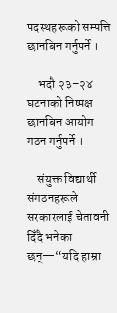पदस्थहरूको सम्पत्ति छानबिन गर्नुपर्ने ।

    भदौ २३–२४ घटनाको निष्पक्ष छानबिन आयोग गठन गर्नुपर्ने ।

    संयुक्त विद्यार्थी संगठनहरूले सरकारलाई चेतावनी दिँदै भनेका छन्—“यदि हाम्रा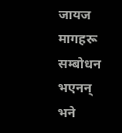जायज मागहरू सम्बोधन भएनन् भने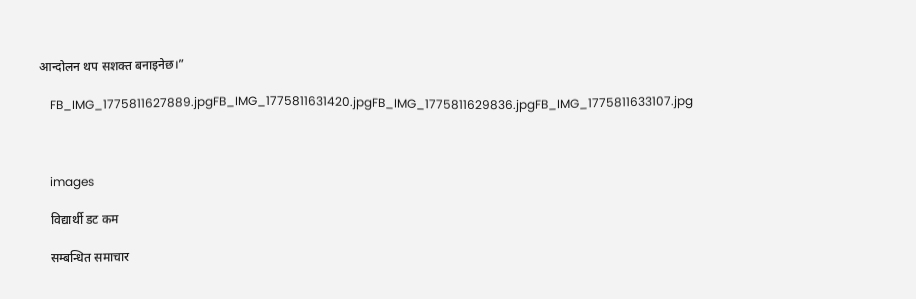आन्दोलन थप सशक्त बनाइनेछ।”

    FB_IMG_1775811627889.jpgFB_IMG_1775811631420.jpgFB_IMG_1775811629836.jpgFB_IMG_1775811633107.jpg



    images

    विद्यार्थी डट कम

    सम्बन्धित समाचार